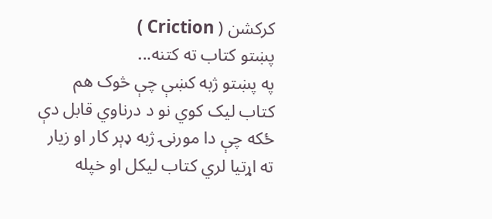کرکشن ( Criction )
پښتو کتاب ته کتنه...
په پښتو ژبه کښې چې څوک هم کتاب ليک کوي نو د درناوي قابل دې ځکه چې دا مورنۍ ژبه ډېر کار او زیار ته اړتيا لري کتاب ليکل او خپله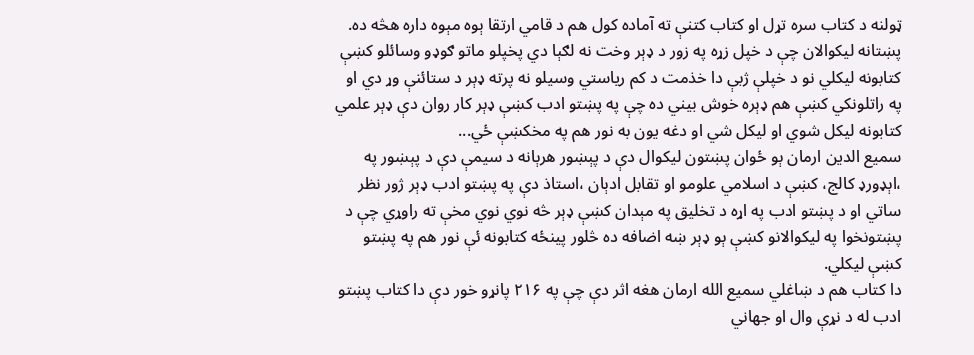ټولنه د کتاب سره تړل او کتاب کتنې ته آماده کول هم د قامي ارتقا ېوه مېوه داره هڅه ده. پښتانه ليکوالان چې د خپل زړه په زور د ډېر وخت نه لګېا دي پخپلو ماتو ګوډو وسائلو کښې کتابونه ليکلي نو د خپلې ژبې دا خذمت د کم ریاستي وسيلو نه پرته ډېر د ستائنې وړ دي او په راتلونکي کښې هم ډېره خوش بيني ده چې په پښتو ادب کښې ډېر کار روان دې ډېر علمي کتابونه ليکل شوي او ليکل شي او دغه يون به نور هم په مخکښې ځي...
سميع الدين ارمان ېو ځوان پښتون ليکوال دې د پېښور هرېانه د سيمې دې د پېښور په ،اېډورډ کالج، کښې د اسلامي علومو او تقابل ادېان ،استاذ دې په پښتو ادب ډېر ژور نظر ساتي او د پښتو ادب په اړه د تخليق په مېدان کښې ډېر څه نوي نوي مخې ته راوړي چې د پښتونخوا په ليکوالانو کښې ېو ډېر ښه اضافه ده څلور پينځه کتابونه ئې نور هم په پښتو کښې ليکلي.
دا کتاب هم د ښاغلي سميع الله ارمان هغه اثر دې چې په ۲۱۶ پانړو خور دې دا کتاب پښتو ادب له د نړې وال او جهاني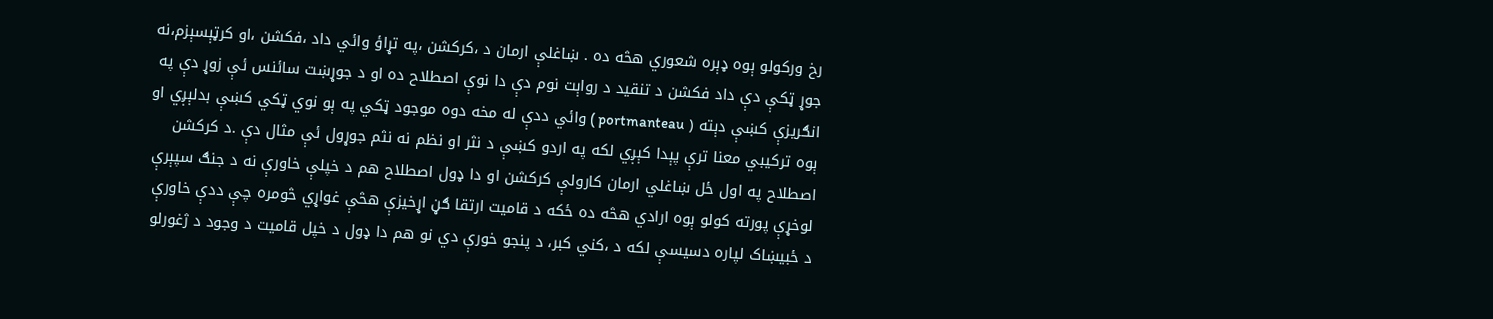رخ ورکولو ېوه ډېره شعوري هڅه ده . ښاغلې ارمان د ،کرکشن ،په تړاؤ وائي داد ،فکشن ،او کرټېسېزم،نه جوړ ټکې دې داد فکشن د تنقيد د رواېت نوم دې دا نوې اصطلاح ده او د جوړښت سائنس ئې زوړ دې په انګریزې کښې دېته ( portmanteau ) وائي ددې له مخه دوه موجود ټکي په ېو نوي ټکي کښې بدلېږي او ېوه ترکيبي معنا ترې پېدا کېږي لکه په اردو کښې د نثر او نظم نه نثم جوړول ئې مثال دې .د کرکشن اصطلاح په اول ځل ښاغلي ارمان کارولې کرکشن او دا ډول اصطلاح هم د خپلې خاورې نه د جنګ سپېرې لوخړې پورته کولو ېوه ارادي هڅه ده ځکه د قاميت ارتقا ګڼ اړخيزې هڅې غواړي څومره چې ددې خاورې د ځبیښاک لپاره دسیسې لکه د ،کني کبر، د پنجو خورې دي نو هم دا ډول د خپل قاميت د وجود د ژغورلو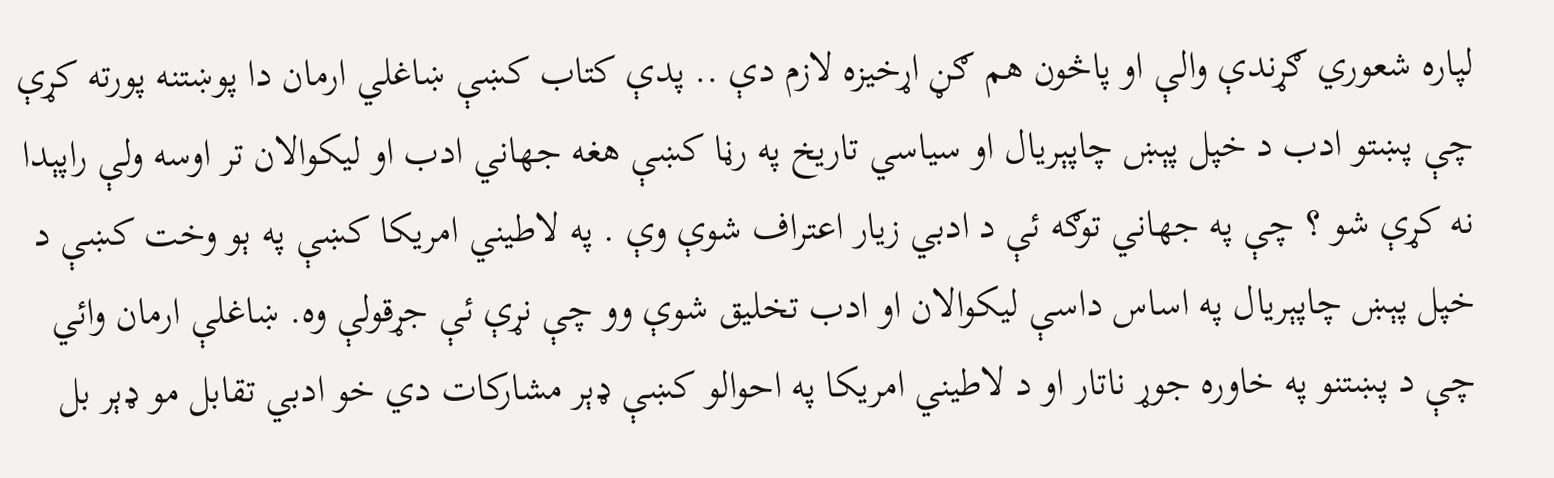لپاره شعوري ګړندې والې او پاڅون هم ګڼ اړخيزه لازم دې .. پدې کتاب کښې ښاغلي ارمان دا پوښتنه پورته کړې چې پښتو ادب د خپل پېښ چاپېريال او سياسي تاريخ په رڼا کښې هغه جهاني ادب او ليکوالان تر اوسه ولې راپېدا نه کړې شو ؟ چې په جهاني توګه ئې د ادبي زيار اعتراف شوې وې . په لاطيني امريکا کښې په ېو وخت کښې د خپل پېښ چاپېريال په اساس داسې ليکوالان او ادب تخليق شوې وو چې نړې ئې جړقولې وه. ښاغلې ارمان وائي چې د پښتنو په خاوره جوړ ناتار او د لاطيني امريکا په احوالو کښې ډېر مشارکات دي خو ادبي تقابل مو ډېر بل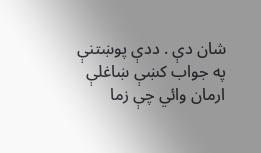شان دې . ددې پوښتنې په جواب کښې ښاغلې ارمان وائي چې زما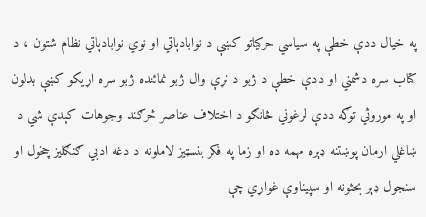په خيال ددې خطې په سياسي حرکياتو کښې د نوابادېاتي او نوي نوابادېاتي نظام شتون ، د کتاب سره دشمني او ددې خطې د ژبو د نړې وال ژبو نمائنده ژبو سره اړيکو کښې بدلون او په موروثي توګه ددې لرغوني څانګو د اختلاف عناصر څرګند وجوهات کېدې شي د ښاغلي ارمان پوښتنه ډېره مهمه ده او زما په فکر بنسټيز لاملونه د دغه ادبي ګنګليز چخول او سنجول ډېر بحثونه او سپيناوې غواړي چې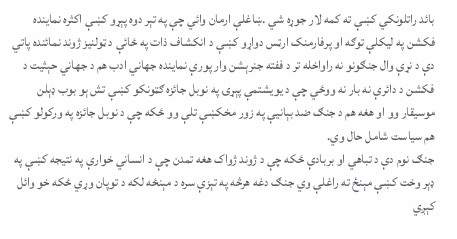بائد راتلونکي کښې ته کمه لار جوړه شي .ښاغلې ارمان وائي چې په تېر دوه پېړو کښې اکثره نماينده فکشن په ليکلې توګه او پرفارمنک ارټس دواړو کښې د انکشاف ذات په ځائې د ټولنيز ژوند نمائنده پاتي دې د نړې وال جنګونو نه راواخله تر د ففته جنرېشن وار پورې نماينده جهاني ادب هم د جهاني حېثيت د فکشن د دائرې نه بار نه ووځي چې د یویشتمې پېړۍ په نوبل جائزه ګټونکو کښې تش ېو بوب ډېلن موسيقار وو او هغه هم د جنګ ضد بېانيې په زور مخکښې تلې وو ځکه چې د نوبل جائزه په ورکولو کښې هم سياست شامل حال وي.
جنګ نوم دې د تباهي او بربادې ځکه چې د ژوند ژواک هغه تمدن چې د انساني خوارې په نتيجه کښې په ډېر وخت کښې مېنځ ته راغلې وي جنګ دغه هرڅه په تېزې سره د مېنځه لکه د توپان وړي ځکه خو وائل کېږي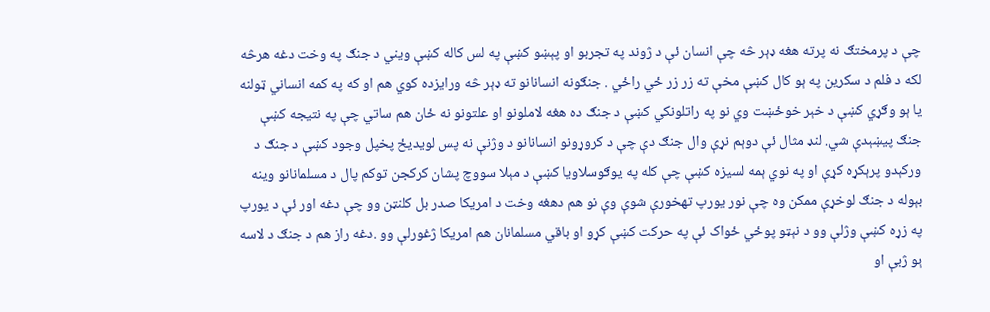چې د پرمختګ نه پرته هغه ډېر څه چې انسان ئې د ژوند په تجربو او پېښو کښې په لس کاله کښې ويني د جنګ په وخت دغه هرڅه لکه د فلم د سکرين په ېو کال کښې مخې ته زر زر ځي راځي . جنګونه انسانانو ته ډېر څه ورايزده کوي هم او که په کمه انساني ټولنه یا ېو وګړي کښې د خېر خوځښت وي نو په راتلونکي کښې د جنګ ده هغه لاملونو او علتونو نه ځان هم ساتي چې په نتيجه کښې جنګ پیښېدې شي. لنډ مثال ئې دوېم نړې وال جنګ دې چې د کروړونو انسانانو د وژنې نه پس لويديځ پخپل وجود کښې د جنګ د ورکېدو پرېکړه کړې او په نوي ېمه لسيزه کښې چې کله په يوګوسلاويا کښې د مېلا سووچ پشان کرکجن توکم پال د مسلمانانو وينه بېوله د جنګ لوخړې ممکن وه چې نور يورپ تهخورې شوې وې نو هم دهغه وخت د امريکا صدر بل کلنټن وو چې دغه اور ئې د يورپ په زړه کښې وژلې وو د نېټو پوځي ځواک ئې په حرکت کښې کړو او باقي مسلمانان هم امريکا ژغورلې وو .دغه راز هم د جنګ د لاسه ېو ژبې او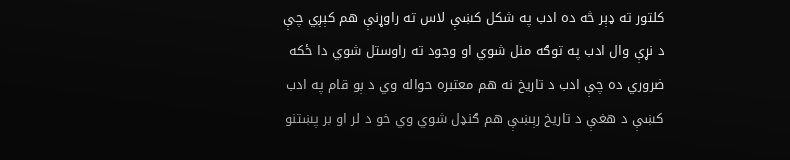کلتور ته ډېر څه ده ادب په شکل کښې لاس ته راوړنې هم کېږي چې د نړې وال ادب په توګه منل شوي او وجود ته راوستل شوي دا ځکه ضروري ده چې ادب د تاريخ نه هم معتبره حواله وي د ېو قام په ادب کښې د هغې د تاريخ رېښې هم ګنډل شوي وي خو د لر او بر پښتنو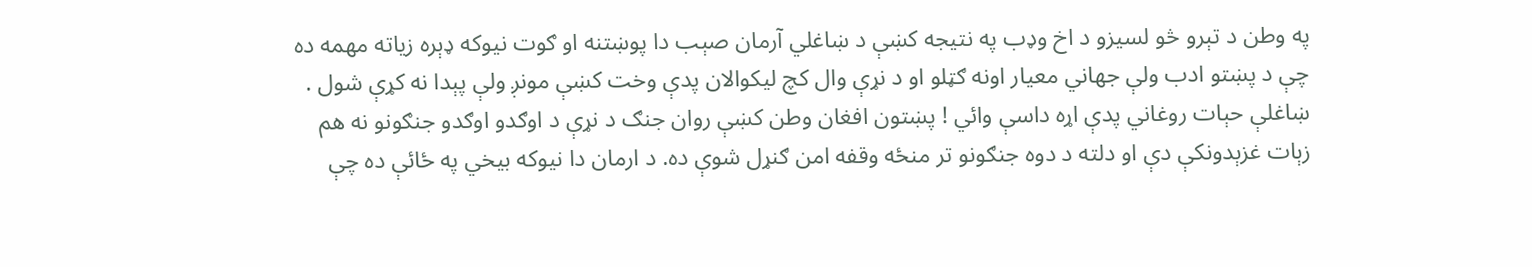په وطن د تېرو څو لسيزو د اخ وډب په نتيجه کښې د ښاغلي آرمان صېب دا پوښتنه او ګوت نيوکه ډېره زیاته مهمه ده چې د پښتو ادب ولې جهاني معیار اونه ګټلو او د نړې وال کچ ليکوالان پدې وخت کښې مونږ ولې پېدا نه کړې شول . ښاغلې حېات روغاني پدې اړه داسې وائي ! پښتون افغان وطن کښې روان جنګ د نړې د اوګدو اوګدو جنګونو نه هم زېات غزېدونکې دې او دلته د دوه جنګونو تر منځه وقفه امن ګنړل شوې ده. د ارمان دا نیوکه بيخي په ځائې ده چې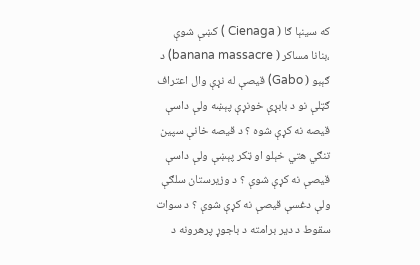که سينېا ګا ( Cienaga ) کښې شوې ،بنانا مساکر ( banana massacre) د ګېبو ( Gabo) قيصې له نړې وال اعتراف ګټلې نو د بابړې خونړې پېښه ولې داسې قيصه نه کړې شوه ؟ د قيصه خانې سپين تنګي هتي خېلو او ټکر پېښې ولې داسې قيصې نه کړې شوې ؟ د وزيرستان سلګې ولې دغسې قيصې نه کړې شوې ؟ د سوات سقوط د دير برامته د باجوړ پرهرونه د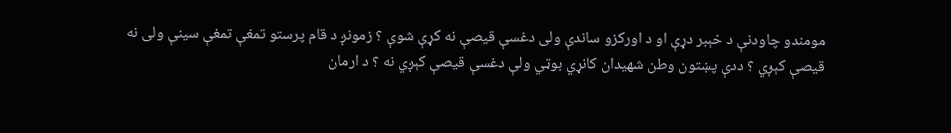مومندو چاودنې د خېبر دړې او د اورکزو ساندې ولی دغسې قيصې نه کړې شوې ؟ زمونږ د قام پرستو تمغې تمغې سينې ولی نه قيصې کېږي ؟ ددې پښتون وطن شهيدان کانړي بوټي ولې دغسې قيصې کېږي نه ؟ د ارمان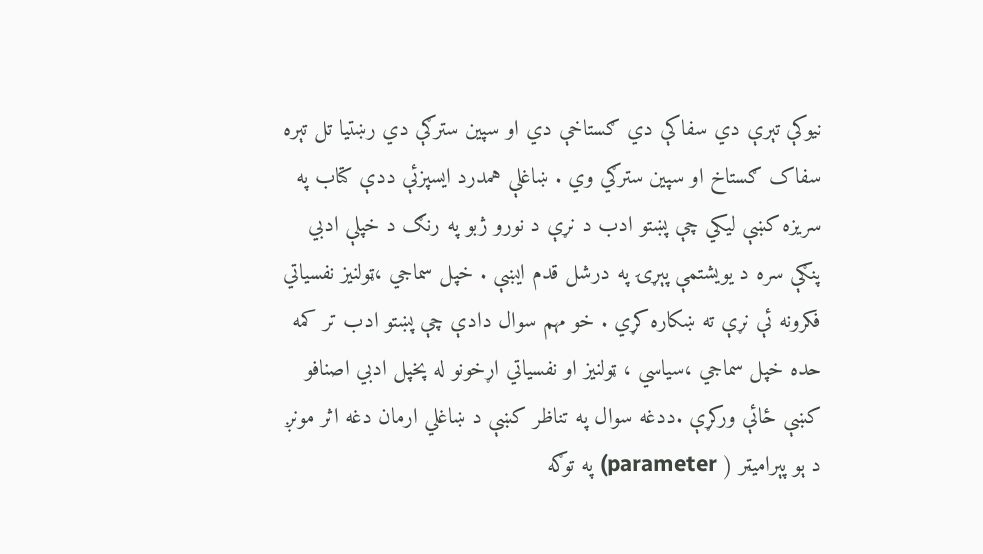نيوکې تېرې دي سفاکې دي ګستاخې دي او سپین سترګې دي رښتیا تل تېره سفاک ګستاخ او سپين سترګي وي . ښاغلې همدرد ايسپزئې ددې کتاب په سريزه کښې ليکي چې پښتو ادب د نړې د نورو ژبو په رنګ د خپلې ادبي پنګې سره د یویشتمې پېړۍ په درشل قدم ایښې . خپل سماجي ،ټولنيز نفسياتي فکرونه ئې نړې ته ښکاره کړي . خو مهم سوال دادې چې پښتو ادب تر کمه حده خپل سماجي ،سياسي ، ټولنيز او نفسياتي اړخونو له پخپل ادبي اصنافو کښې ځائې ورکړې .ددغه سوال په تناظر کښې د ښاغلي ارمان دغه اثر مونږ د ېو پېراميټر ( parameter) په توګه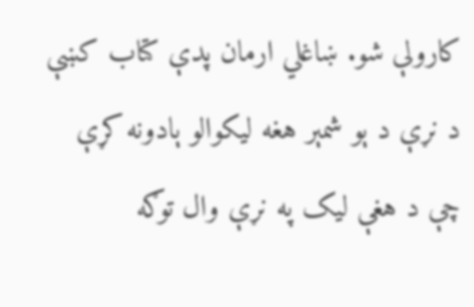کارولې شو. ښاغلي ارمان پدې کتاب کښې د نړې د ېو شمېر هغه ليکوالو ېادونه کړې چې د هغې ليک په نړې وال توګه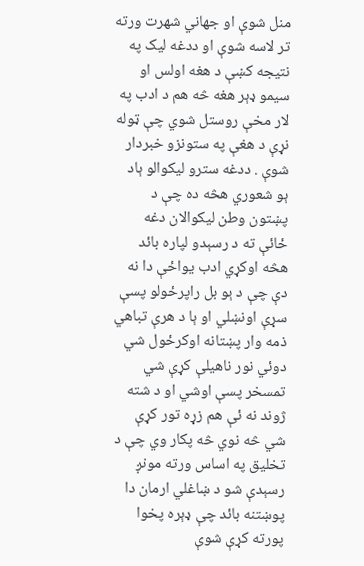منل شوې او جهاني شهرت ورته تر لاسه شوې او ددغه ليک په نتيجه کښې د هغه اولس او سيمو ډېر هغه څه هم د ادب په لار مخې روستل شوي چې ټوله نړې د هغې په ستونزو خبردار شوې . ددغه سترو ليکوالو ېاد ېو شعوري هڅه ده چې د پښتون وطن ليکوالان دغه ځائې ته د رسېدو لپاره بائد هڅه اوکړي ادب یواځې دا نه دې چې د ېو بل راپرځولو پسې سړې اونښلي او ېا د هرې تباهي ذمه وار پښتانه اوکرځول شي دوئي نور ناهيلې کړې شي تمسخر پسې اوشي او د شته ژوند نه ئې هم زړه تور کړې شي څه نوي څه پکار وي چې د تخليق په اساس ورته مونږ رسېدې شو د ښاغلي ارمان دا پوښتنه بائد چې ډېره پخوا پورته کړې شوې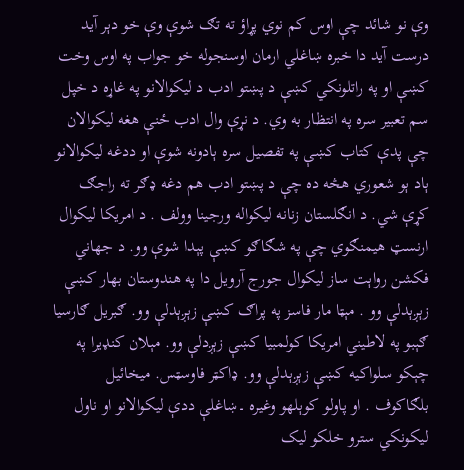وې نو شائد چې اوس کم نوي پړاؤ ته تګ شوې وې خو دېر آید درست آید دا خبره ښاغلي ارمان اوسنجوله خو جواب په اوس وخت کښې او په راتلونکي کښې د پښتو ادب د ليکوالانو په غاړه د خپل سم تعبير سره په انتظار به وي. د نړې وال ادب ځنې هغه ليکوالان چې پدې کتاب کښې په تفصيل سره ېادونه شوې او ددغه ليکوالانو ېاد ېو شعوري هڅه ده چې د پښتو ادب هم دغه ډګر ته راجګ کړې شي. د انګلستان زنانه ليکواله ورجينا وولف . د امريکا ليکوال ارنسټ هيمنګوي چې په شګاګو کښې پېدا شوې وو. د جهاني فکشن رواېت ساز ليکوال جورج آرويل دا په هندوستان بهار کښې زېږېدلې وو . مېټا مار فاسز په پراګ کښې زېږېدلې وو. ګبريل ګارسيا ګېبو په لاطيني امريکا کولمبیا کښې زېږدلې وو. مېلان کنډيرا په چېکو سلواکيه کښې زېږېدلې وو. ډاکټر فاوسټس. ميخائيل بلګاکوف . او پاولو کوېلهو وغیره ۔ښاغلې ددې ليکوالانو او ناول ليکونکي سترو خلکو لیک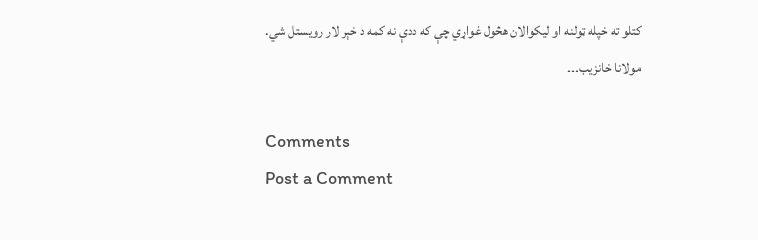کتلو ته خپله ټولنه او ليکوالان هڅول غواړي چې که ددې نه کمه د خېر لار رويستل شي.
مولانا خانزیب۔۔۔

Comments
Post a Comment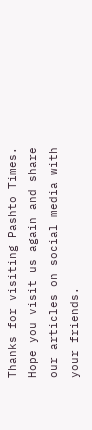Thanks for visiting Pashto Times. Hope you visit us again and share our articles on social media with your friends.